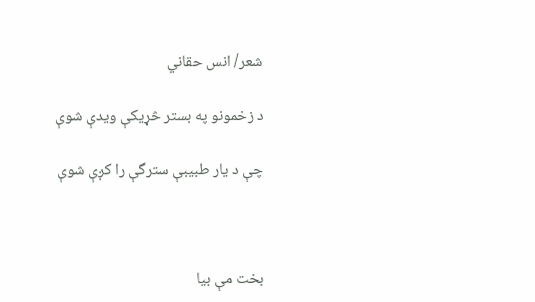شعر/ انس حقاني

د زخمونو په بستر څړیکې ویدې شوې

چې د یار طبيبې سترگې را کږې شوې



بخت مې بیا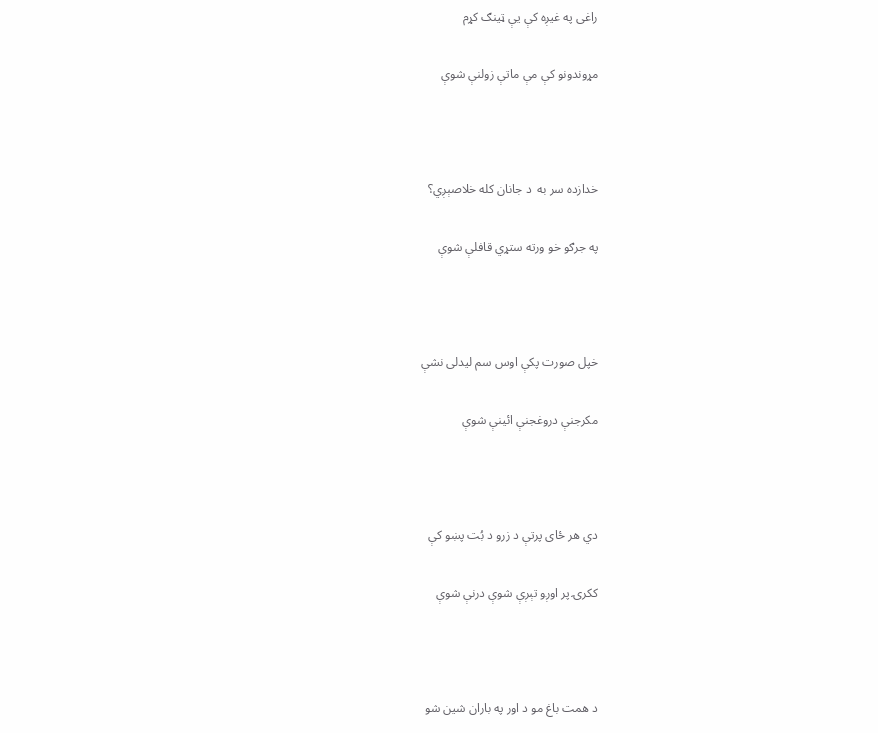راغی په غیږه کې یې ټینګ کړم

مړوندونو کې مې ماتې زولنې شوې



خدازده سر به  د جانان کله خلاصېږي؟

په جرګو خو ورته ستړي قافلې شوې



خپل صورت پکې اوس سم لیدلی نشې

مکرجنې دروغجنې ائینې شوې



دي هر ځای پرتې د زرو د بُت پښو کې

ککرۍ پر اوږو تېږې شوې درنې شوې



د همت باغ مو د اور په باران شين شو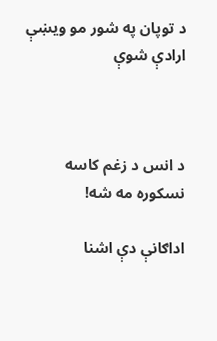د توپان په شور مو ويښې ارادې شوې



د انس د زغم کاسه نسکوره مه شه!

اداګانې دې اشنا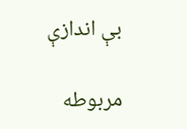بې اندازې

مربوطه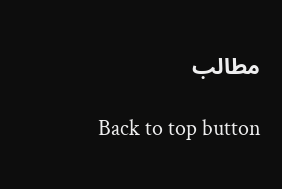مطالب

Back to top button